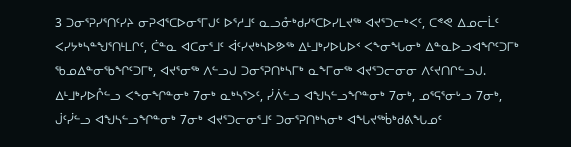3 ᑐᓂᕐᕈᓯᕐᑎᑦᓯᔨ ᓂᕈᐊᕐᑕᐅᓂᕐᒥᒍᑦ ᐅᕐᓱᒧᑦ ᓇᓗᓁᒃᑯᓯᕐᑕᐅᓯᒪᔪᖅ ᐊᔪᕐᑐᓕᒃᐸᑦ, ᑕᕝᕙ ᐃᓄᓕᒫᑦ ᐸᓯᔭᒃᓴᓐᖑᕐᑎᒻᒪᒋᑦ, ᑖᓐᓇ ᐊᑕᓂᕐᒧᑦ ᐋᑦᓯᔪᒃᓴᐅᕗᖅ ᐃᒻᒧᒃᓯᐅᒐᐅᑉ ᐸᖕᓂᖓᓂᒃ ᐃᓐᓇᐅᓗᐊᖏᑦᑐᒥᒃ ᖃᓄᐃᓐᓂᖃᖏᑦᑐᒥᒃ, ᐊᔪᕐᓂᖅ ᐱᓪᓗᒍ ᑐᓂᕐᕈᑎᒃᓴᒥᒃ ᓇᖕᒥᓂᖅ ᐊᔪᕐᑐᓕᓂᓂ ᐱᑦᔪᑎᒋᓪᓗᒍ.
ᐃᒻᒧᒃᓯᐅᒊᓪᓗ ᐸᖕᓂᖏᓐᓂᒃ 7ᓂᒃ ᓇᒃᓴᕐᐳᑦ, ᓰᐲᓪᓗ ᐊᖑᓴᓪᓗᖏᓐᓂᒃ 7ᓂᒃ, ᓄᕐᕋᕐᓂᒡᓗ 7ᓂᒃ, ᒎᑦᓰᓪᓗ ᐊᖑᓴᓪᓗᖏᓐᓂᒃ 7ᓂᒃ ᐊᔪᕐᑐᓕᓂᕐᒧᑦ ᑐᓂᕐᕈᑎᒃᓴᓂᒃ ᐊᖓᔪᖅᑳᒃᑯᕕᖓᓄᑦ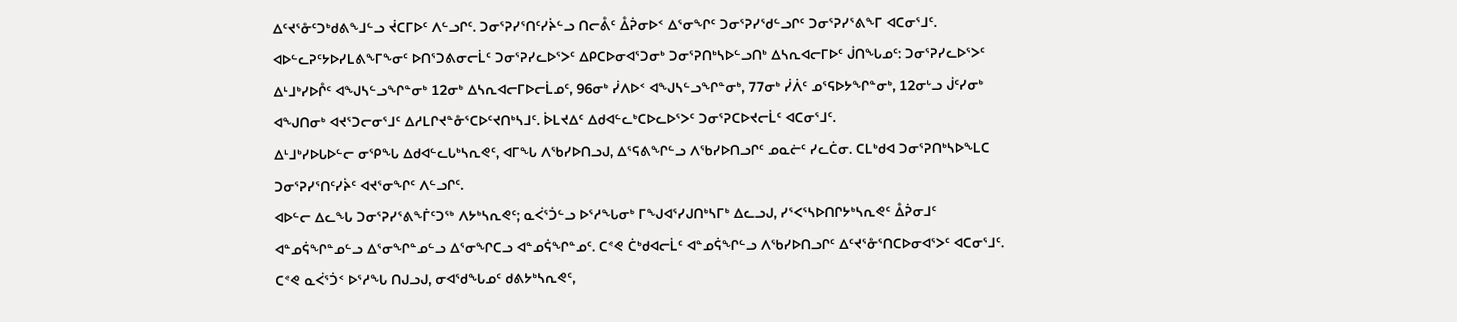ᐃᑦᔪᕐᓁᑦᑐᒃᑯᕕᖕᒧᓪᓗ ᔫᑕᒥᐅᑦ ᐱᓪᓗᒋᑦ. ᑐᓂᕐᕈᓯᕐᑎᑦᓯᔩᓪᓗ ᑎᓕᕔᑦ ᐂᕉᓂᐅᑉ ᐃᕐᓂᖏᑦ ᑐᓂᕐᕈᓯᖁᓪᓗᒋᑦ ᑐᓂᕐᕈᓯᕐᕕᖕᒥ ᐊᑕᓂᕐᒧᑦ.
ᐊᐅᓪᓚᕈᑦᔭᐅᓯᒪᕕᖕᒥᖕᓂᑦ ᐅᑎᕐᑐᕕᓂᓕᒫᑦ ᑐᓂᕐᕈᓯᓚᐅᕐᐳᑦ ᐃᑭᑕᐅᓂᐊᕐᑐᓂᒃ ᑐᓂᕐᕈᑎᒃᓴᐅᓪᓗᑎᒃ ᐃᓴᕆᐊᓕᒥᐅᑦ ᒎᑎᖓᓄᑦ: ᑐᓂᕐᕈᓯᓚᐅᕐᐳᑦ ᐃᒻᒧᒃᓯᐅᒊᑦ ᐊᖑᓴᓪᓗᖏᓐᓂᒃ 12ᓂᒃ ᐃᓴᕆᐊᓕᒥᐅᓕᒫᓄᑦ, 96ᓂᒃ ᓰᐱᐅᑉ ᐊᖑᓴᓪᓗᖏᓐᓂᒃ, 77ᓂᒃ ᓰᐲᑦ ᓄᕐᕋᐅᔭᖏᓐᓂᒃ, 12ᓂᒡᓗ ᒎᑦᓯᓂᒃ ᐊᖑᑎᓂᒃ ᐊᔪᕐᑐᓕᓂᕐᒧᑦ ᐃᓱᒪᒋᔪᓐᓁᕐᑕᐅᑦᔪᑎᒃᓴᒧᑦ. ᐆᒪᔪᐃᑦ ᐃᑯᐊᓪᓚᒃᑕᐅᓚᐅᕐᐳᑦ ᑐᓂᕐᕈᑕᐅᔪᓕᒫᑦ ᐊᑕᓂᕐᒧᑦ.
ᐃᒻᒧᒃᓯᐅᒐᐅᓪᓕ ᓂᕿᖓ ᐃᑯᐊᓪᓚᒐᒃᓴᕆᕙᑦ, ᐊᒥᖓ ᐱᖃᓯᐅᑎᓗᒍ, ᐃᕐᕋᕕᖏᓪᓗ ᐱᖃᓯᐅᑎᓗᒋᑦ ᓄᓇᓖᑦ ᓯᓚᑖᓂ. ᑕᒪᒃᑯᐊ ᑐᓂᕐᕈᑎᒃᓴᐅᖕᒪᑕ ᑐᓂᕐᕈᓯᕐᑎᑦᓯᔩᑦ ᐊᔪᕐᓂᖏᑦ ᐱᓪᓗᒋᑦ.
ᐊᐅᓪᓕ ᐃᓚᖓ ᑐᓂᕐᕈᓯᕐᕕᖕᒦᑦᑐᖅ ᐱᔭᒃᓴᕆᕙᑦ; ᓇᐹᕐᑑᓪᓗ ᐅᕐᓱᖓᓂᒃ ᒥᖑᐊᕐᓯᒍᑎᒃᓴᒥᒃ ᐃᓚᓗᒍ, ᓯᕐᐸᕐᓴᐅᑎᒋᔭᒃᓴᕆᕙᑦ ᐂᕉᓂᒧᑦ ᐊᓐᓄᕌᖏᓐᓄᓪᓗ ᐃᕐᓂᖏᓐᓄᓪᓗ ᐃᕐᓂᖏᑕᓗ ᐊᓐᓄᕌᖏᓐᓄᑦ. ᑕᕝᕙ ᑖᒃᑯᐊᓕᒫᑦ ᐊᓐᓄᕌᖏᓪᓗ ᐱᖃᓯᐅᑎᓗᒋᑦ ᐃᑦᔪᕐᓁᕐᑎᑕᐅᓂᐊᕐᐳᑦ ᐊᑕᓂᕐᒧᑦ.
ᑕᕝᕙ ᓇᐹᕐᑑᑉ ᐅᕐᓱᖓ ᑎᒍᓗᒍ, ᓂᐊᖁᖓᓄᑦ ᑯᕕᔭᒃᓴᕆᕙᑦ,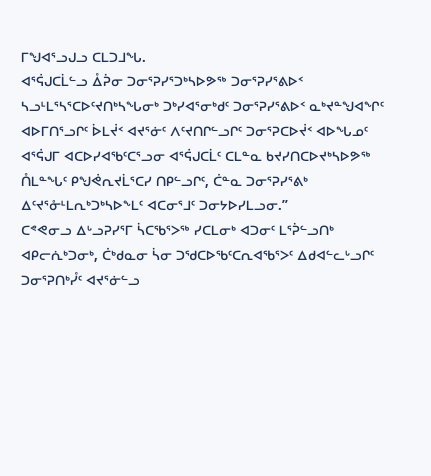ᒥᖑᐊᕐᓗᒍᓗ ᑕᒪᑐᒧᖓ.
ᐊᕐᕌᒍᑕᒫᓪᓗ ᐂᕉᓂ ᑐᓂᕐᕈᓯᕐᑐᒃᓴᐅᕗᖅ ᑐᓂᕐᕈᓯᕐᕕᐅᑉ ᓴᓗᒻᒪᕐᓴᕐᑕᐅᑦᔪᑎᒃᓴᖓᓂᒃ ᑐᒃᓯᐊᕐᓂᒃᑯᑦ ᑐᓂᕐᕈᓯᕐᕕᐅᑉ ᓇᒃᔪᓐᖑᐊᖏᑦ ᐊᐅᒥᑎᕐᓗᒋᑦ ᐆᒪᔫᑉ ᐊᔪᕐᓃᑦ ᐱᑦᔪᑎᒋᓪᓗᒋᑦ ᑐᓂᕐᕈᑕᐅᔫᑉ ᐊᐅᖓᓄᑦ ᐊᕐᕌᒍᒥ ᐊᑕᐅᓯᐊᖃᑦᑕᕐᓗᓂ ᐊᕐᕌᒍᑕᒫᑦ ᑕᒪᓐᓇ ᑲᔪᓯᑎᑕᐅᔪᒃᓴᐅᕗᖅ ᑍᒪᓐᖓᑦ ᑭᖑᕚᕆᔪᒫᕐᑕᓯ ᑎᑭᓪᓗᒋᑦ, ᑖᓐᓇ ᑐᓂᕐᕈᓯᕐᕕᒃ ᐃᑦᔪᕐᓁᒻᒪᕆᒃᑐᒃᓴᐅᖕᒪᑦ ᐊᑕᓂᕐᒧᑦ ᑐᓂᔭᐅᓯᒪᓗᓂ.”
ᑕᕝᕙᓂᓗ ᐃᒡᓗᕈᓯᕐᒥ ᓵᑕᖃᕐᐳᖅ ᓯᑕᒪᓂᒃ ᐊᑐᓂᑦ ᒪᕐᕉᓪᓗᑎᒃ ᐊᑭᓕᕇᒃᑐᓂᒃ, ᑖᒃᑯᓇᓂ ᓵᓂ ᑐᖁᑕᐅᖃᑦᑕᕆᐊᖃᕐᐳᑦ ᐃᑯᐊᓪᓚᒡᓗᒋᑦ ᑐᓂᕐᕈᑎᒃᓮᑦ ᐊᔪᕐᓃᓪᓗ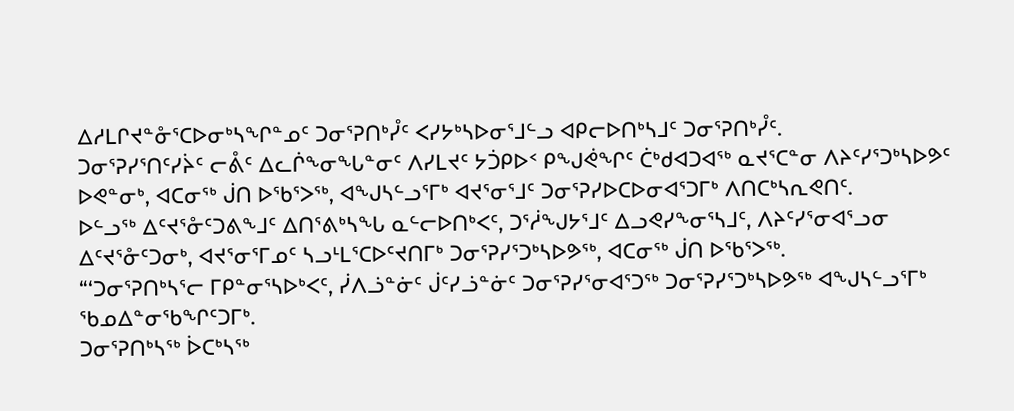ᐃᓱᒪᒋᔪᓐᓁᕐᑕᐅᓂᒃᓴᖏᓐᓄᑦ ᑐᓂᕐᕈᑎᒃᓮᑦ ᐸᓯᔭᒃᓴᐅᓂᕐᒧᓪᓗ ᐊᑭᓕᐅᑎᒃᓴᒧᑦ ᑐᓂᕐᕈᑎᒃᓮᑦ.
ᑐᓂᕐᕈᓯᕐᑎᑦᓯᔩᑦ ᓕᕔᑦ ᐃᓚᒌᖕᓂᖓᓐᓂᑦ ᐱᓯᒪᔪᑦ ᔭᑑᑭᐅᑉ ᑭᖑᕚᖏᑦ ᑖᒃᑯᐊᑐᐊᖅ ᓇᔪᕐᑕᓐᓂ ᐱᔨᑦᓯᕐᑐᒃᓴᐅᕗᑦ ᐅᕙᓐᓂᒃ, ᐊᑕᓂᖅ ᒎᑎ ᐅᖃᕐᐳᖅ, ᐊᖑᓴᓪᓗᕐᒥᒃ ᐊᔪᕐᓂᕐᒧᑦ ᑐᓂᕐᕈᓯᐅᑕᐅᓂᐊᕐᑐᒥᒃ ᐱᑎᑕᒃᓴᕆᕙᑎᑦ.
ᐅᓪᓗᖅ ᐃᑦᔪᕐᓁᑦᑐᕕᖕᒧᑦ ᐃᑎᕐᕕᒃᓴᖓ ᓇᓪᓕᐅᑎᒃᐸᑦ, ᑐᕐᓲᖑᔭᕐᒧᑦ ᐃᓗᕙᓯᖕᓂᕐᓴᒧᑦ, ᐱᔨᑦᓯᕐᓂᐊᕐᓗᓂ ᐃᑦᔪᕐᓁᑦᑐᓂᒃ, ᐊᔪᕐᓂᕐᒥᓄᑦ ᓴᓗᒻᒪᕐᑕᐅᑦᔪᑎᒥᒃ ᑐᓂᕐᕈᓯᕐᑐᒃᓴᐅᕗᖅ, ᐊᑕᓂᖅ ᒎᑎ ᐅᖃᕐᐳᖅ.
“‘ᑐᓂᕐᕈᑎᒃᓴᕐᓕ ᒥᑭᓐᓂᕐᓴᐅᒃᐸᑦ, ᓰᐱᓘᓐᓃᑦ ᒎᑦᓯᓘᓐᓃᑦ ᑐᓂᕐᕈᓯᕐᓂᐊᕐᑐᖅ ᑐᓂᕐᕈᓯᕐᑐᒃᓴᐅᕗᖅ ᐊᖑᓴᓪᓗᕐᒥᒃ ᖃᓄᐃᓐᓂᖃᖏᑦᑐᒥᒃ.
ᑐᓂᕐᕈᑎᒃᓴᖅ ᐆᑕᒃᓴᖅ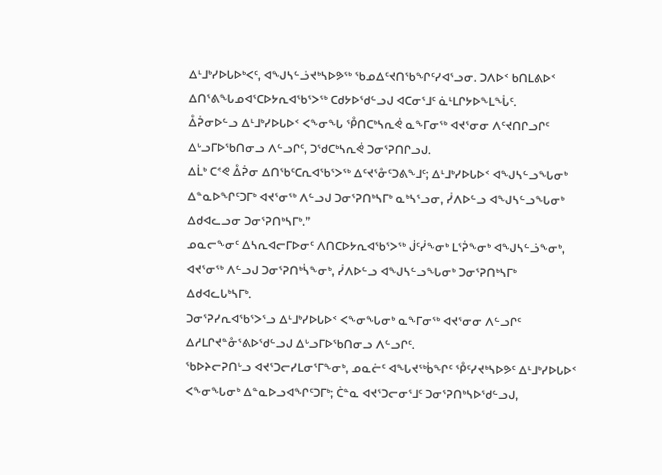ᐃᒻᒧᒃᓯᐅᒐᐅᒃᐸᑦ, ᐊᖑᓴᓪᓘᔪᒃᓴᐅᕗᖅ ᖃᓄᐃᑦᔪᑎᖃᖏᑦᓯᐊᕐᓗᓂ. ᑐᐱᐅᑉ ᑲᑎᒪᕕᐅᑉ ᐃᑎᕐᕕᖓᓄᐊᕐᑕᐅᔭᕆᐊᖃᕐᐳᖅ ᑕᑯᔭᐅᖁᓪᓗᒍ ᐊᑕᓂᕐᒧᑦ ᓈᒻᒪᒋᔭᐅᖕᒪᖔᑦ.
ᐂᕉᓂᐅᓪᓗ ᐃᒻᒧᒃᓯᐅᒐᐅᑉ ᐸᖕᓂᖓ ᕾᑎᑕᒃᓴᕆᕚ ᓇᖕᒥᓂᖅ ᐊᔪᕐᓂᓂ ᐱᑦᔪᑎᒋᓗᒋᑦ ᐃᒡᓗᒥᐅᖃᑎᓂᓗ ᐱᓪᓗᒋᑦ, ᑐᖁᑕᒃᓴᕆᕚ ᑐᓂᕐᕈᑎᒋᓗᒍ.
ᐃᒫᒃ ᑕᕝᕙ ᐂᕉᓂ ᐃᑎᖃᑦᑕᕆᐊᖃᕐᐳᖅ ᐃᑦᔪᕐᓁᑦᑐᕕᖕᒧᑦ; ᐃᒻᒧᒃᓯᐅᒐᐅᑉ ᐊᖑᓴᓪᓗᖓᓂᒃ ᐃᓐᓇᐅᖏᑦᑐᒥᒃ ᐊᔪᕐᓂᖅ ᐱᓪᓗᒍ ᑐᓂᕐᕈᑎᒃᓴᒥᒃ ᓇᒃᓴᕐᓗᓂ, ᓰᐱᐅᓪᓗ ᐊᖑᓴᓪᓗᖓᓂᒃ ᐃᑯᐊᓚᓗᓂ ᑐᓂᕐᕈᑎᒃᓴᒥᒃ.”
ᓄᓇᓕᖕᓂᑦ ᐃᓴᕆᐊᓕᒥᐅᓂᑦ ᐱᑎᑕᐅᔭᕆᐊᖃᕐᐳᖅ ᒎᑦᓰᖕᓂᒃ ᒪᕐᕉᖕᓂᒃ ᐊᖑᓴᓪᓘᖕᓂᒃ, ᐊᔪᕐᓂᖅ ᐱᓪᓗᒍ ᑐᓂᕐᕈᑎᒃᓵᖕᓂᒃ, ᓰᐱᐅᓪᓗ ᐊᖑᓴᓪᓗᖓᓂᒃ ᑐᓂᕐᕈᑎᒃᓴᒥᒃ ᐃᑯᐊᓚᒐᒃᓴᒥᒃ.
ᑐᓂᕐᕈᓯᕆᐊᖃᕐᐳᕐᓗ ᐃᒻᒧᒃᓯᐅᒐᐅᑉ ᐸᖕᓂᖓᓂᒃ ᓇᖕᒥᓂᖅ ᐊᔪᕐᓂᓂ ᐱᓪᓗᒋᑦ ᐃᓱᒪᒋᔪᓐᓁᕐᕕᐅᖁᓪᓗᒍ ᐃᒡᓗᒥᐅᖃᑎᓂᓗ ᐱᓪᓗᒋᑦ.
ᖃᐅᔨᓕᕈᑎᒡᓗ ᐊᔪᕐᑐᓕᓯᒪᓂᕐᒥᖕᓂᒃ, ᓄᓇᓖᑦ ᐊᖓᔪᖅᑳᖏᑦ ᕾᑦᓯᔪᒃᓴᐅᕗᑦ ᐃᒻᒧᒃᓯᐅᒐᐅᑉ ᐸᖕᓂᖓᓂᒃ ᐃᓐᓇᐅᓗᐊᖏᑦᑐᒥᒃ; ᑖᓐᓇ ᐊᔪᕐᑐᓕᓂᕐᒧᑦ ᑐᓂᕐᕈᑎᒃᓴᐅᖁᓪᓗᒍ,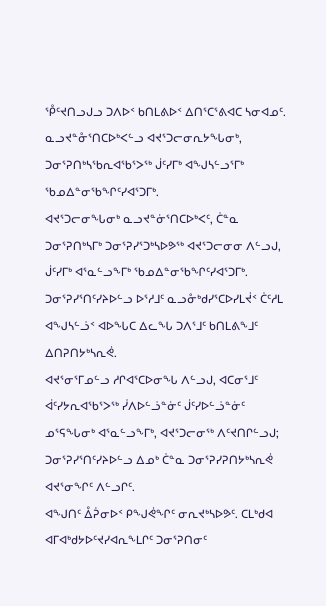ᕾᑦᔪᑎᓗᒍᓗ ᑐᐱᐅᑉ ᑲᑎᒪᕕᐅᑉ ᐃᑎᕐᑕᕐᕕᐊᑕ ᓴᓂᐊᓄᑦ.
ᓇᓗᔪᓐᓁᕐᑎᑕᐅᒃᐸᓪᓗ ᐊᔪᕐᑐᓕᓂᕆᔭᖓᓂᒃ, ᑐᓂᕐᕈᑎᒃᓴᖃᕆᐊᖃᕐᐳᖅ ᒎᑦᓯᒥᒃ ᐊᖑᓴᓪᓗᕐᒥᒃ ᖃᓄᐃᓐᓂᖃᖏᑦᓯᐊᕐᑐᒥᒃ.
ᐊᔪᕐᑐᓕᓂᖓᓂᒃ ᓇᓗᔪᓐᓃᕐᑎᑕᐅᒃᐸᑦ, ᑖᓐᓇ ᑐᓂᕐᕈᑎᒃᓴᒥᒃ ᑐᓂᕐᕈᓯᕐᑐᒃᓴᐅᕗᖅ ᐊᔪᕐᑐᓕᓂᓂ ᐱᓪᓗᒍ, ᒎᑦᓯᒥᒃ ᐊᕐᓇᓪᓗᖕᒥᒃ ᖃᓄᐃᓐᓂᖃᖏᑦᓯᐊᕐᑐᒥᒃ.
ᑐᓂᕐᕈᓯᕐᑎᑦᓯᔨᐅᓪᓗ ᐅᕐᓱᒧᑦ ᓇᓗᓁᒃᑯᓯᕐᑕᐅᓯᒪᔫᑉ ᑖᑦᓱᒪ ᐊᖑᓴᓪᓘᑉ ᐊᐅᖓᑕ ᐃᓚᖓ ᑐᐱᕐᒧᑦ ᑲᑎᒪᕕᖕᒧᑦ ᐃᑎᕈᑎᔭᒃᓴᕆᕚ.
ᐊᔪᕐᓂᕐᒥᓄᓪᓗ ᓱᒋᐊᕐᑕᐅᓂᖓ ᐱᓪᓗᒍ, ᐊᑕᓂᕐᒧᑦ ᐋᑦᓯᔭᕆᐊᖃᕐᐳᖅ ᓰᐱᐅᓪᓘᓐᓃᑦ ᒎᑦᓯᐅᓪᓘᓐᓃᑦ ᓄᕐᕋᖓᓂᒃ ᐊᕐᓇᓪᓗᖕᒥᒃ, ᐊᔪᕐᑐᓕᓂᖅ ᐱᑦᔪᑎᒋᓪᓗᒍ; ᑐᓂᕐᕈᓯᕐᑎᑦᓯᔨᐅᓪᓗ ᐃᓄᒃ ᑖᓐᓇ ᑐᓂᕐᕈᓯᕈᑎᔭᒃᓴᕆᕚ ᐊᔪᕐᓂᖏᑦ ᐱᓪᓗᒋᑦ.
ᐊᖑᑎᑦ ᐂᕉᓂᐅᑉ ᑭᖑᕚᖏᑦ ᓂᕆᔪᒃᓴᐅᕗᑦ. ᑕᒪᒃᑯᐊ ᐊᒥᐊᒃᑯᔭᐅᑦᔪᓯᐊᕆᖕᒪᒋᑦ ᑐᓂᕐᕈᑎᓂᑦ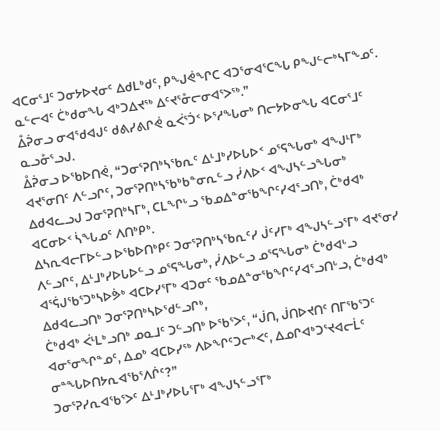ᐊᑕᓂᕐᒧᑦ ᑐᓂᔭᐅᔪᓂᑦ ᐃᑯᒪᒃᑯᑦ, ᑭᖑᕚᖏᑕ ᐊᑐᕐᓂᐊᕐᑕᖓ ᑭᖑᓪᓕᒃᓴᒥᖕᓄᑦ. ᓇᓪᓕᐊᑦ ᑖᒃᑯᓂᖓ ᐊᒃᑐᐃᔪᖅ ᐃᑦᔪᕐᓁᓕᓂᐊᕐᐳᖅ.”
ᐂᕉᓂᓗ ᓂᐊᖁᐊᒍᑦ ᑯᕕᓯᕕᒋᕚ ᓇᐹᕐᑑᑉ ᐅᕐᓱᖓᓂᒃ ᑎᓕᔭᐅᓂᖓ ᐊᑕᓂᕐᒧᑦ ᓇᓗᓁᕐᓗᒍ.
ᐂᕉᓂᓗ ᐅᖃᐅᑎᕚ, “ᑐᓂᕐᕈᑎᒃᓴᖃᕆᑦ ᐃᒻᒧᒃᓯᐅᒐᐅᑉ ᓄᕐᕋᖓᓂᒃ ᐊᖑᒻᒥᒃ ᐊᔪᕐᓂᑎᑦ ᐱᓪᓗᒋᑦ, ᑐᓂᕐᕈᑎᒃᓴᖃᒃᑲᓐᓂᕆᓪᓗ ᓰᐱᐅᑉ ᐊᖑᓴᓪᓗᖓᓂᒃ ᐃᑯᐊᓚᓗᒍ ᑐᓂᕐᕈᑎᒃᓴᒥᒃ, ᑕᒪᖏᒡᓗ ᖃᓄᐃᓐᓂᖃᖏᑦᓯᐊᕐᓗᑎᒃ, ᑖᒃᑯᐊᒃ ᐊᑕᓂᐅᑉ ᓵᖓᓄᑦ ᐱᑎᒃᑭᒃ.
ᐃᓴᕆᐊᓕᒥᐅᓪᓗ ᐅᖃᐅᑎᒃᑭᑦ ᑐᓂᕐᕈᑎᒃᓴᖃᕆᑦᓯ ᒎᑦᓯᒥᒃ ᐊᖑᓴᓪᓗᕐᒥᒃ ᐊᔪᕐᓂᓯ ᐱᓪᓗᒋᑦ, ᐃᒻᒧᒃᓯᐅᒐᐅᓪᓗ ᓄᕐᕋᖓᓂᒃ, ᓰᐱᐅᓪᓗ ᓄᕐᕋᖓᓂᒃ ᑖᒃᑯᐊᒡᓗ ᐊᕐᕌᒍᖃᕐᑐᒃᓴᐅᕘᒃ ᐊᑕᐅᓯᕐᒥᒃ ᐊᑐᓂᑦ ᖃᓄᐃᓐᓂᖃᖏᑦᓯᐊᕐᓗᑎᒡᓗ, ᑖᒃᑯᐊᒃ ᐃᑯᐊᓚᓗᑎᒃ ᑐᓂᕐᕈᑎᒃᓴᐅᖁᓪᓗᒋᒃ,
ᑖᒃᑯᐊᒃ ᐹᒻᒪᒃᓗᑎᒃ ᓄᓇᒧᑦ ᑐᓪᓗᑎᒃ ᐅᖃᕐᐳᑦ, “ᒎᑎ, ᒎᑎᐅᔪᑎᑦ ᑎᒥᖃᕐᑐᑦ ᐊᓂᕐᓂᖏᓐᓄᑦ, ᐃᓄᒃ ᐊᑕᐅᓯᖅ ᐱᐅᖏᑦᑐᓕᒃᐸᑦ, ᐃᓄᒋᐊᒃᑐᕐᔪᐊᓕᒫᑦ ᓂᓐᖓᐅᑎᔭᕆᐊᖃᕐᐱᒌᑦ?”
ᑐᓂᕐᕈᓯᕆᐊᖃᕐᐳᑦ ᐃᒻᒧᒃᓯᐅᒐᕐᒥᒃ ᐊᖑᓴᓪᓗᕐᒥᒃ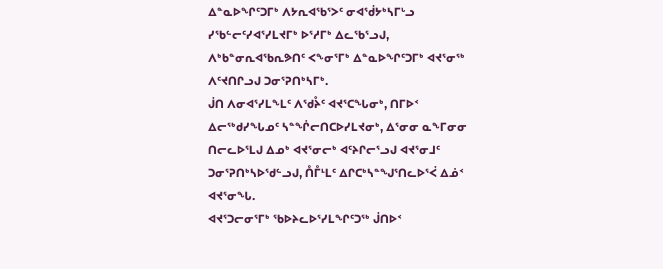ᐃᓐᓇᐅᖏᑦᑐᒥᒃ ᐱᔭᕆᐊᖃᕐᐳᑦ ᓂᐊᖂᔭᒃᓴᒥᒡᓗ ᓯᖃᓪᓕᑦᓯᐊᕐᓯᒪᔪᒥᒃ ᐅᕐᓱᒥᒃ ᐃᓚᖃᕐᓗᒍ, ᐱᒃᑲᓐᓂᕆᐊᖃᕆᕗᑎᑦ ᐸᖕᓂᕐᒥᒃ ᐃᓐᓇᐅᖏᑦᑐᒥᒃ ᐊᔪᕐᓂᖅ ᐱᑦᔪᑎᒋᓗᒍ ᑐᓂᕐᕈᑎᒃᓴᒥᒃ.
ᒎᑎ ᐱᓂᐊᕐᓯᒪᖕᒪᑦ ᐱᖁᔧᑦ ᐊᔪᕐᑕᖓᓂᒃ, ᑎᒥᐅᑉ ᐃᓕᖅᑯᓯᖓᓄᑦ ᓴᓐᖐᓕᑎᑕᐅᓯᒪᔪᓂᒃ, ᐃᕐᓂᓂ ᓇᖕᒥᓂᓂ ᑎᓕᓚᐅᕐᒪᒍ ᐃᓄᒃ ᐊᔪᕐᓂᓕᒃ ᐊᑦᔨᒋᓕᕐᓗᒍ ᐊᔪᕐᓂᒧᑦ ᑐᓂᕐᕈᑎᒃᓴᐅᖁᓪᓗᒍ, ᑍᒤᒻᒪᑦ ᐃᒋᑕᒃᓴᓐᖑᕐᑎᓚᐅᕐᐹ ᐃᓅᑉ ᐊᔪᕐᓂᖓ.
ᐊᔪᕐᑐᓕᓂᕐᒥᒃ ᖃᐅᔨᓚᐅᕐᓯᒪᖏᑦᑐᖅ ᒎᑎᐅᑉ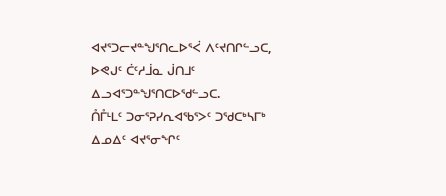ᐊᔪᕐᑐᓕᔪᓐᖑᕐᑎᓚᐅᕐᐹ ᐱᑦᔪᑎᒋᓪᓗᑕ, ᐅᕙᒍᑦ ᑖᑦᓱᒨᓇ ᒎᑎᒧᑦ ᐃᓗᐊᕐᑐᓐᖑᕐᑎᑕᐅᖁᓪᓗᑕ.
ᑍᒤᒻᒪᑦ ᑐᓂᕐᕈᓯᕆᐊᖃᕐᐳᑦ ᑐᖁᑕᒃᓴᒥᒃ ᐃᓄᐃᑦ ᐊᔪᕐᓂᖏᑦ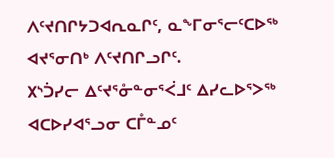ᐱᑦᔪᑎᒋᔭᑐᐊᕆᓇᒋᑦ, ᓇᖕᒥᓂᕐᓕᑦᑕᐅᖅ ᐊᔪᕐᓂᑎᒃ ᐱᑦᔪᑎᒋᓗᒋᑦ.
᙭ᔅᑑᓯᓕ ᐃᑦᔪᕐᓁᓐᓂᕐᐹᒧᑦ ᐃᓯᓚᐅᕐᐳᖅ ᐊᑕᐅᓯᐊᕐᓗᓂ ᑕᒤᓐᓄᑦ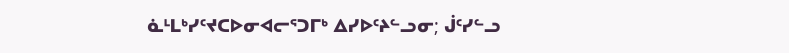ᓈᒻᒪᒃᓯᑦᔪᑕᐅᓂᐊᓕᕐᑐᒥᒃ ᐃᓯᐅᑦᔨᓪᓗᓂ; ᒎᑦᓯᓪᓗ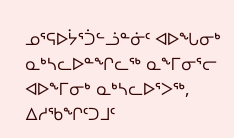ᓄᕐᕋᐅᔮᕐᑑᓪᓘᓐᓃᑦ ᐊᐅᖓᓂᒃ ᓇᒃᓴᓚᐅᓐᖏᓚᖅ ᓇᖕᒥᓂᕐᓕ ᐊᐅᖕᒥᓂᒃ ᓇᒃᓴᓚᐅᕐᐳᖅ, ᐃᓱᖃᖏᑦᑐᒧᑦ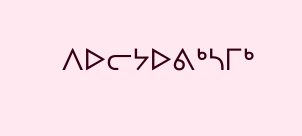ᐱᐅᓕᔭᐅᕕᒃᓴᒥᒃ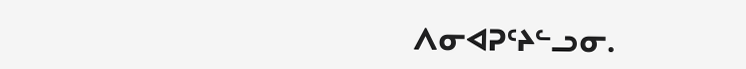ᐱᓂᐊᕈᑦᔨᓪᓗᓂ.